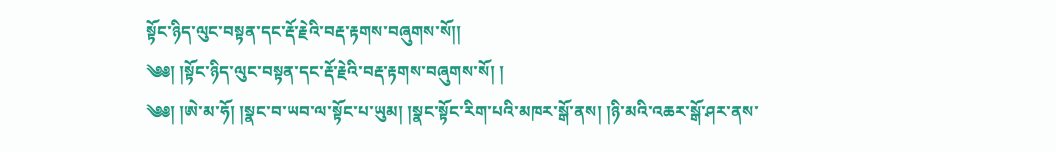སྟོང་ཉིད་ལུང་བསྟན་དང་རྡོ་རྗེའི་བརྡ་རྟགས་བཞུགས་སོ།།
༄༅། །སྟོང་ཉིད་ལུང་བསྟན་དང་རྡོ་རྗེའི་བརྡ་རྟགས་བཞུགས་སོ། །
༄༅། །ཨེ་མ་ཧོ། །སྣང་བ་ཡབ་ལ་སྟོང་པ་ཡུམ། །སྣང་སྟོང་རིག་པའི་མཁར་སྒོ་ནས། །ཉི་མའི་འཆར་སྒོ་ཤར་ནས་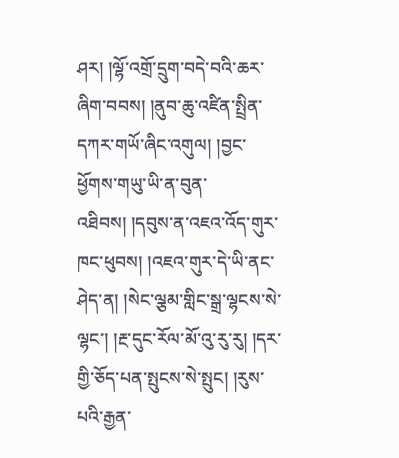ཤར། །ལྷོ་འགྲོ་དྲུག་བདེ་བའི་ཆར་ཞིག་བབས། །ནུབ་ཆུ་འཛིན་སྤྲིན་དཀར་གཡོ་ཞིང་འགུལ། །བྱང་ཕྱོགས་གཡུ་ཡི་ན་བུན་འཐིབས། །དབུས་ན་འཇའ་འོད་གུར་ཁང་ཕུབས། །འཇའ་གུར་དེ་ཡི་ནང་ཤེད་ན། །སེང་ལྕམ་གླིང་སྒྲ་ལྷངས་སེ་ལྷང་། །རྔ་དུང་རོལ་མོ་འུ་རུ་རུ། །དར་གྱི་ཅོད་པན་སྤུངས་སེ་སྤུང། །རུས་པའི་རྒྱན་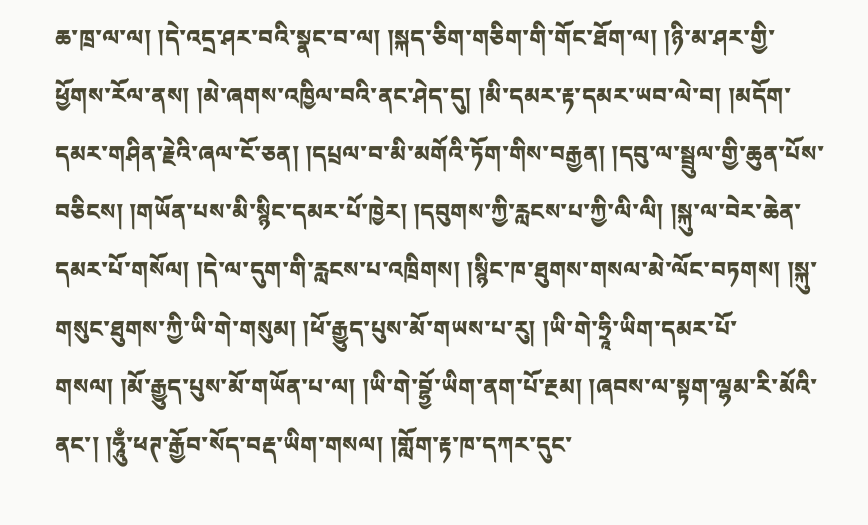ཆ་ཁྲ་ལ་ལ། །དེ་འདྲ་ཤར་བའི་སྣང་བ་ལ། །སྐད་ཅིག་གཅིག་གི་གོང་ཐོག་ལ། །ཉི་མ་ཤར་གྱི་ཕྱོགས་རོལ་ནས། །མེ་ཞགས་འཁྱིལ་བའི་ནང་ཤེད་དུ། །མི་དམར་རྟ་དམར་ཡབ་ལེ་བ། །མདོག་དམར་གཤིན་རྗེའི་ཞལ་ངོ་ཅན། །དཔྲལ་བ་མི་མགོའི་ཏོག་གིས་བརྒྱན། །དབུ་ལ་སྦྲུལ་གྱི་ཆུན་པོས་བཅིངས། །གཡོན་པས་མི་སྙིང་དམར་པོ་ཁྱེར། །དབུགས་ཀྱི་རླངས་པ་ཀྱི་ལི་ལི། །སྐུ་ལ་བེར་ཆེན་དམར་པོ་གསོལ། །དེ་ལ་དུག་གི་རླངས་པ་འཁྲིགས། །སྙིང་ཁ་ཐུགས་གསལ་མེ་ལོང་བཏགས། །སྐུ་གསུང་ཐུགས་ཀྱི་ཡི་གེ་གསུམ། །ཕོ་རྒྱུད་པུས་མོ་གཡས་པ་རུ། །ཡི་གེ་ཧྲཱི་ཡིག་དམར་པོ་གསལ། །མོ་རྒྱུད་པུས་མོ་གཡོན་པ་ལ། །ཡི་གེ་བྷྱོ་ཡིག་ནག་པོ་རྔམ། །ཞབས་ལ་སྟག་ལྷམ་རི་མོའི་ནང་། །ཧཱུྃ་ཕཊ་རྒྱོབ་སོད་བརྡ་ཡིག་གསལ། །གློག་རྟ་ཁ་དཀར་དུང་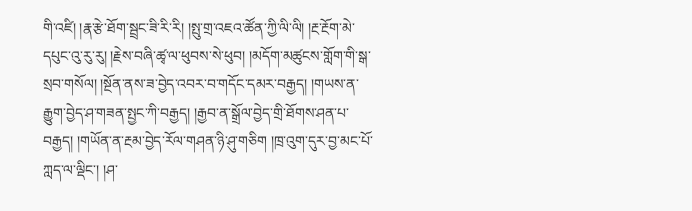གི་འཛི། །རྣ་རྩེ་ཐོག་སྦྲང་ཟི་རི་རི། །སྤུ་གྲ་འཇའ་ཚོན་ཀྱི་ལི་ལི། །རྔ་རྔོག་མེ་དཔུང་འུ་རུ་རུ། །རྗེས་བཞི་ཚྭ་ལ་ཕུབས་སེ་ཕུབ། །མདོག་མཚུངས་གློག་གི་སྒ་སྲབ་གསོལ། །སྔོན་ནས་ཟ་བྱེད་འབར་བ་གདོང་དམར་བརྒྱད། །གཡས་ན་རྒྱུག་བྱེད་ཤ་གཟན་སྤྱང་ཀི་བརྒྱད། །རྒྱབ་ན་སྒྲོལ་བྱེད་གྲི་ཐོགས་ཤན་པ་བརྒྱད། །གཡོན་ན་རྔམ་བྱེད་རོལ་གཤན་ཉི་ཤུ་གཅིག །ཁྲ་འུག་དུར་བྱ་མང་པོ་ཀླད་ལ་ལྡིང་། །ཤ་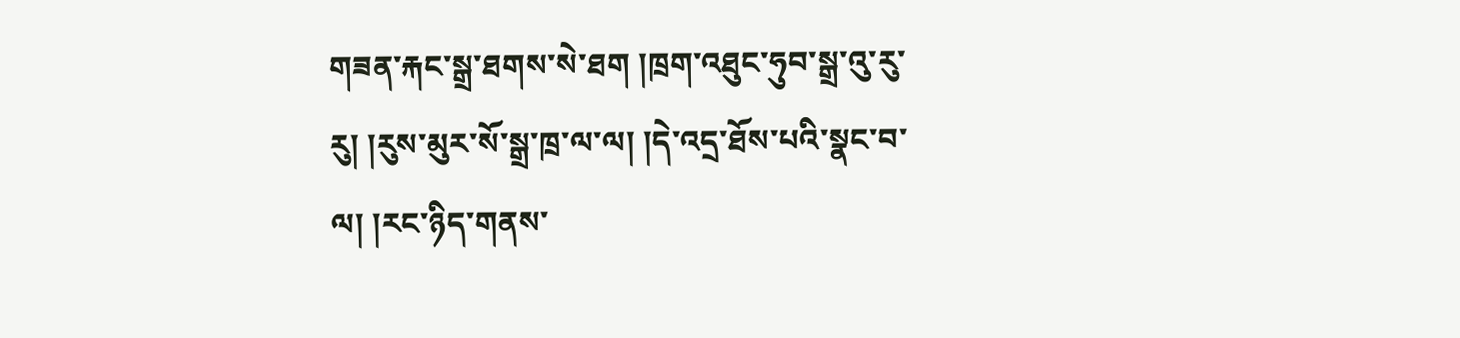གཟན་རྐང་སྒྲ་ཐགས་སེ་ཐག །ཁྲག་འཐུང་ཧུབ་སྒྲ་འུ་རུ་རུ། །རུས་མུར་སོ་སྒྲ་ཁྲ་ལ་ལ། །དེ་འདྲ་ཐོས་པའི་སྣང་བ་ལ། །རང་ཉིད་གནས་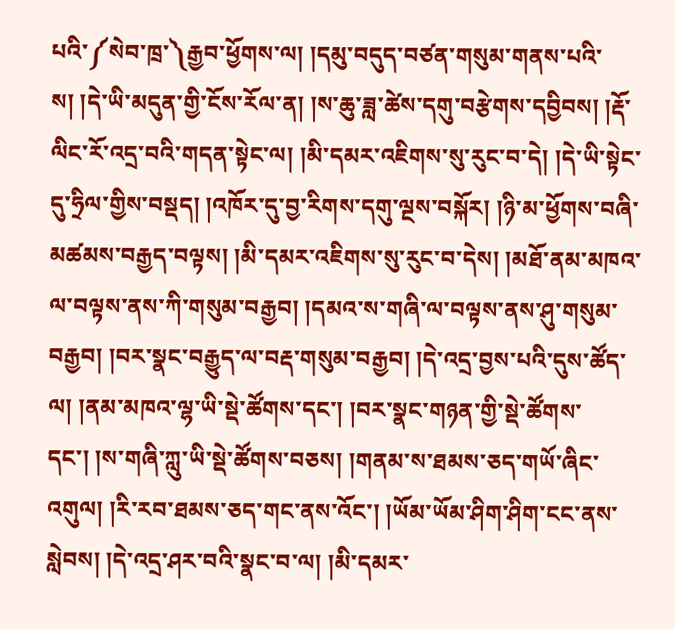པའི་༼སེབ་ཁྲ་༽རྒྱབ་ཕྱོགས་ལ། །དམུ་བདུད་བཙན་གསུམ་གནས་པའི་ས། །དེ་ཡི་མདུན་གྱི་ངོས་རོལ་ན། །ས་ཆུ་ཟླ་ཚེས་དགུ་བརྩེགས་དབྱིབས། །རྡོ་ལིང་རོ་འདྲ་བའི་གདན་སྟེང་ལ། །མི་དམར་འཇིགས་སུ་རུང་བ་དེ། །དེ་ཡི་སྟེང་དུ་ཧྲིལ་གྱིས་བསྡད། །འཁོར་དུ་བྱ་རིགས་དགུ་ལྔས་བསྐོར། །ཉི་མ་ཕྱོགས་བཞི་མཚམས་བརྒྱད་བལྟས། །མི་དམར་འཇིགས་སུ་རུང་བ་དེས། །མཐོ་ནམ་མཁའ་ལ་བལྟས་ནས་ཀི་གསུམ་བརྒྱབ། །དམའ་ས་གཞི་ལ་བལྟས་ནས་ཤུ་གསུམ་བརྒྱབ། །བར་སྣང་བརྒྱུད་ལ་བརྡ་གསུམ་བརྒྱབ། །དེ་འདྲ་བྱས་པའི་དུས་ཚོད་ལ། །ནམ་མཁའ་ལྷ་ཡི་སྡེ་ཚོགས་དང་། །བར་སྣང་གཉན་གྱི་སྡེ་ཚོགས་དང་། །ས་གཞི་ཀླུ་ཡི་སྡེ་ཚོགས་བཅས། །གནམ་ས་ཐམས་ཅད་གཡོ་ཞིང་འགུལ། །རི་རབ་ཐམས་ཅད་གང་ནས་འོང་། །ཡོམ་ཡོམ་ཤིག་ཤིག་ངང་ནས་སླེབས། །དེ་འདྲ་ཤར་བའི་སྣང་བ་ལ། །མི་དམར་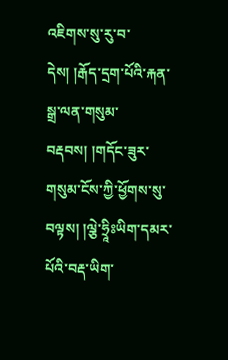འཇིགས་སུ་རུ་བ་དེས། །རྒོད་དྲག་པོའི་རྐན་སྒྲ་ལན་གསུམ་བརྡབས། །གདོང་ཟུར་གསུམ་ངོས་ཀྱི་ཕྱོགས་སུ་བལྟས། །ལྕེ་ཧྲཱིཿཡིག་དམར་པོའི་བརྡ་ཡིག་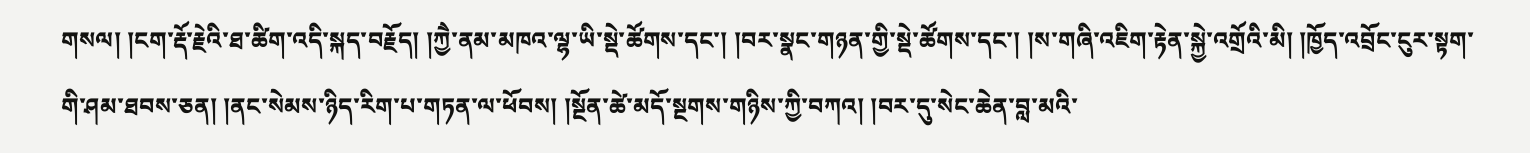གསལ། །ངག་རྡོ་རྗེའི་ཐ་ཚིག་འདི་སྐད་བརྗོད། །ཀྱཻ་ནམ་མཁའ་ལྷ་ཡི་སྡེ་ཚོགས་དང་། །བར་སྣང་གཉན་གྱི་སྡེ་ཚོགས་དང་། །ས་གཞི་འཇིག་རྟེན་སྐྱེ་འགྲོའི་མི། །ཁྱོད་འབྲོང་ངུར་སྟག་གི་ཤམ་ཐབས་ཅན། །ནང་སེམས་ཉིད་རིག་པ་གཏན་ལ་ཕོབས། །སྔོན་ཚེ་མདོ་སྔགས་གཉིས་ཀྱི་བཀའ། །བར་དུ་སེང་ཆེན་བླ་མའི་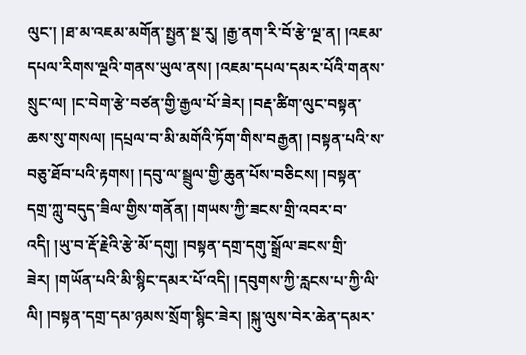ལུང་། །ཐ་མ་འཇམ་མགོན་སྤྱན་སྔ་རུ། །རྒྱ་ནག་རི་བོ་རྩེ་ལྔ་ན། །འཇམ་དཔལ་རིགས་ལྔའི་གནས་ཡུལ་ནས། །འཇམ་དཔལ་དམར་པོའི་གནས་སྲུང་ལ། །ང་བེག་རྩེ་བཙན་གྱི་རྒྱལ་པོ་ཟེར། །བརྡ་ཚིག་ལུང་བསྟན་ཆས་སུ་གསལ། །དཔྲལ་བ་མི་མགོའི་ཏོག་གིས་བརྒྱན། །བསྟན་པའི་ས་བཅུ་ཐོབ་པའི་རྟགས། །དབུ་ལ་སྦྲུལ་གྱི་ཆུན་པོས་བཅིངས། །བསྟན་དགྲ་ཀླུ་བདུད་ཟིལ་གྱིས་གནོན། །གཡས་ཀྱི་ཟངས་གྲི་འབར་བ་འདི། །ཡུ་བ་རྡོ་རྗེའི་རྩེ་མོ་དགུ། །བསྟན་དགྲ་དགུ་སྒྲོལ་ཟངས་གྲི་ཟེར། །གཡོན་པའི་མི་སྙིང་དམར་པོ་འདི། །དབུགས་ཀྱི་རླངས་པ་ཀྱི་ལི་ལི། །བསྟན་དགྲ་དམ་ཉམས་སྲོག་སྙིང་ཟེར། །སྐུ་ལུས་བེར་ཆེན་དམར་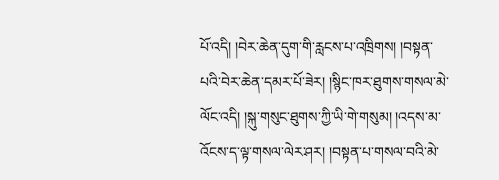པོ་འདི། །བེར་ཆེན་དུག་གི་རླངས་པ་འཁྲིགས། །བསྟན་པའི་བེར་ཆེན་དམར་པོ་ཟེར། །སྙིང་ཁར་ཐུགས་གསལ་མེ་ལོང་འདི། །སྐུ་གསུང་ཐུགས་ཀྱི་ཡི་གེ་གསུམ། །འདས་མ་འོངས་ད་ལྟ་གསལ་ལེར་ཤར། །བསྟན་པ་གསལ་བའི་མེ་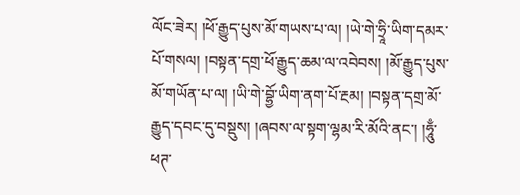ལོང་ཟེར། །ཕོ་རྒྱུད་པུས་མོ་གཡས་པ་ལ། །ཡེ་གེ་ཧྲཱི་ཡིག་དམར་པོ་གསལ། །བསྟན་དགྲ་ཕོ་རྒྱུད་ཆམ་ལ་འབེབས། །མོ་རྒྱུད་པུས་མོ་གཡོན་པ་ལ། །ཡི་གེ་བྷྱོ་ཡིག་ནག་པོ་རྔམ། །བསྟན་དགྲ་མོ་རྒྱུད་དབང་དུ་བསྡུས། །ཞབས་ལ་སྟག་ལྷམ་རི་མོའི་ནང་། །ཧཱུྃ་ཕཊ་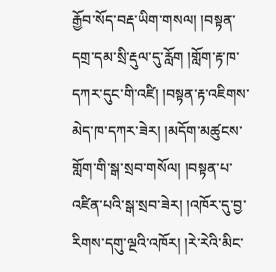རྒྱོབ་སོད་བརྡ་ཡིག་གསལ། །བསྟན་དགྲ་དམ་སྲི་རྡུལ་དུ་རློག །གློག་རྟ་ཁ་དཀར་དུང་གི་འཛི། །བསྟན་རྟ་འཇིགས་མེད་ཁ་དཀར་ཟེར། །མདོག་མཚུངས་གློག་གི་སྒ་སྲབ་གསོལ། །བསྟན་པ་འཛིན་པའི་སྒ་སྲབ་ཟེར། །འཁོར་དུ་བྱ་རིགས་དགུ་ལྔའི་འཁོར། །རེ་རེའི་མིང་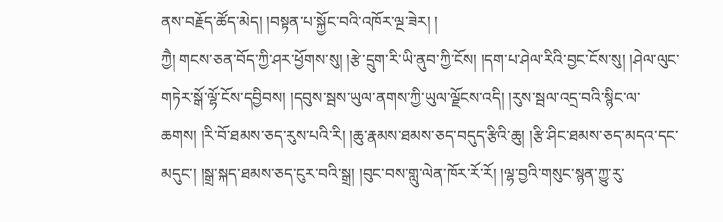ནས་བརྗོད་ཚོད་མེད། །བསྟན་པ་སྐྱོང་བའི་འཁོར་ལྔ་ཟེར། །
ཀྱཻ། གངས་ཅན་བོད་ཀྱི་ཤར་ཕྱོགས་སུ། །རྩེ་དྲུག་རི་ཡི་ནུབ་ཀྱི་ངོས། །དག་པ་ཤེལ་རིའི་བྱང་ངོས་སུ། །ཤེལ་ལུང་གཏེར་སྒོ་ལྷོ་ངོས་དབྱིབས། །དབུས་སྦས་ཡུལ་ནགས་ཀྱི་ཡུལ་ལྗོངས་འདི། །རུས་སྦལ་འདྲ་བའི་སྙིང་ལ་ཆགས། །རི་བོ་ཐམས་ཅད་རུས་པའི་རི། །ཆུ་རྣམས་ཐམས་ཅད་བདུད་རྩིའི་ཆུ། །རྩི་ཤིང་ཐམས་ཅད་མདའ་དང་མདུང་། །སྒྲ་སྐད་ཐམས་ཅད་ངུར་བའི་སྒྲ། །བུང་བས་གླུ་ལེན་ཁོར་རོ་རོ། །ལྷ་བྱའི་གསུང་སྙན་ཀྱུ་རུ་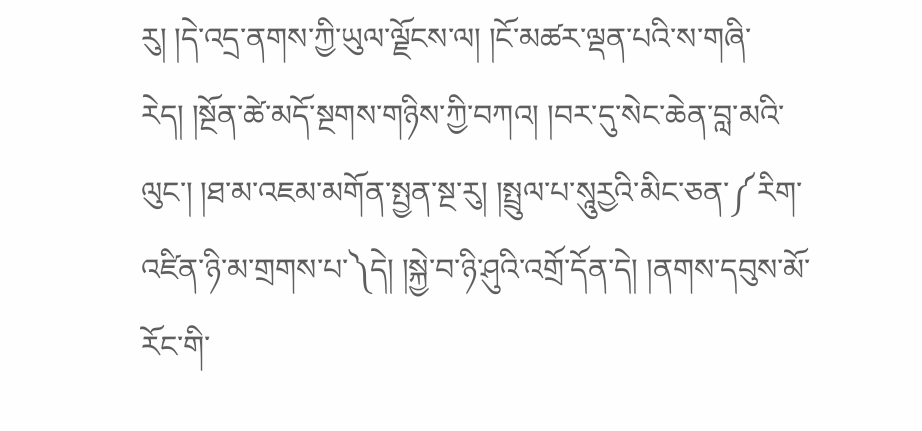རུ། །དེ་འདྲ་ནགས་ཀྱི་ཡུལ་ལྗོངས་ལ། །ངོ་མཚར་ལྡན་པའི་ས་གཞི་རེད། །སྔོན་ཚེ་མདོ་སྔགས་གཉིས་ཀྱི་བཀའ། །བར་དུ་སེང་ཆེན་བླ་མའི་ལུང་། །ཐ་མ་འཇམ་མགོན་སྤྱན་སྔ་རུ། །སྤྲུལ་པ་སཱུརྱའི་མིང་ཅན་༼རིག་འཛིན་ཉི་མ་གྲགས་པ་༽དེ། །སྐྱེ་བ་ཉི་ཤུའི་འགྲོ་དོན་དེ། །ནགས་དབུས་མོ་རོང་གི་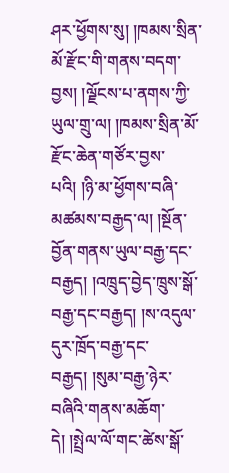ཤར་ཕྱོགས་སུ། །ཁམས་སྲིན་མོ་རྫོང་གི་གནས་བདག་བྱས། །ལྗོངས་པ་ནགས་ཀྱི་ཡུལ་གྲུ་ལ། །ཁམས་སྲིན་མོ་རྫོང་ཆེན་གཙོར་བྱས་པའི། །ཉི་མ་ཕྱོགས་བཞི་མཚམས་བརྒྱད་ལ། །སྔོན་བྱོན་གནས་ཡུལ་བརྒྱ་དང་བརྒྱད། །འཁྲུད་བྱེད་ཁྲུས་སྒོ་བརྒྱ་དང་བརྒྱད། །ས་འདུལ་དུར་ཁྲོད་བརྒྱ་དང་བརྒྱད། །སུམ་བརྒྱ་ཉེར་བཞིའི་གནས་མཆོག་དེ། །སྤྲེལ་ལོ་གང་ཚེས་སྒོ་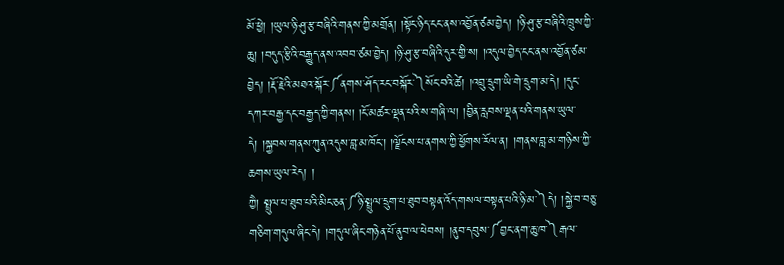མོ་ཕྱེ། །ཡུལ་ཉི་ཤུ་རྩ་བཞིའི་གནས་ཀྱི་མགྲོན། །སྟོང་ཉིད་ངང་ནས་འབྱོན་ཙམ་བྱེད། །ཉི་ཤུ་རྩ་བཞིའི་ཁྲུས་ཀྱི་ཆུ། །བདུད་རྩིའི་བརྒྱུད་ནས་འབབ་ཙམ་བྱེད། །ཉི་ཤུ་རྩ་བཞིའི་དུར་གྱི་ས། །འདུལ་བྱེད་ངང་ནས་འབྱོན་ཙམ་བྱེད། །རྡོ་རྗེའི་མཐའ་སྐོར་༼ནགས་ཤོད་རང་བསྐོར་༽སོང་བའི་ཚེ། །འབྲུ་དྲུག་ཡི་གེ་དྲུག་མ་དེ། །དུང་དཀར་བརྒྱ་དང་བརྒྱད་ཀྱི་གནས། །ངོ་མཚར་ལྡན་པའི་ས་གཞི་ལ། །བྱིན་རླབས་ལྡན་པའི་གནས་ཡུལ་དེ། །སྐྱབས་གནས་ཀུན་འདུས་བླ་མ་ཁོང་། །ལྗོངས་པ་ནགས་ཀྱི་ཕྱོགས་རོལ་ན། །གནས་བླ་མ་གཉིས་ཀྱི་ཆགས་ཡུལ་རེད། །
ཀྱཻ། སྤྲུལ་པ་ཐུབ་པའི་མིང་ཅན་༼ཉི་སྤྲུལ་དྲུག་པ་ཐུབ་བསྟན་འོད་གསལ་བསྟན་པའི་ཉི་མ་༽དེ། །སྐྱེ་བ་བཅུ་གཅིག་གདུལ་ཞིང་དེ། །གདུལ་ཞིང་གཉེན་པོ་ནུབ་ལ་ཕེབས། །ནུབ་དབུས་༼བྱང་ནག་ཆུ་ཁ་༽རྒལ་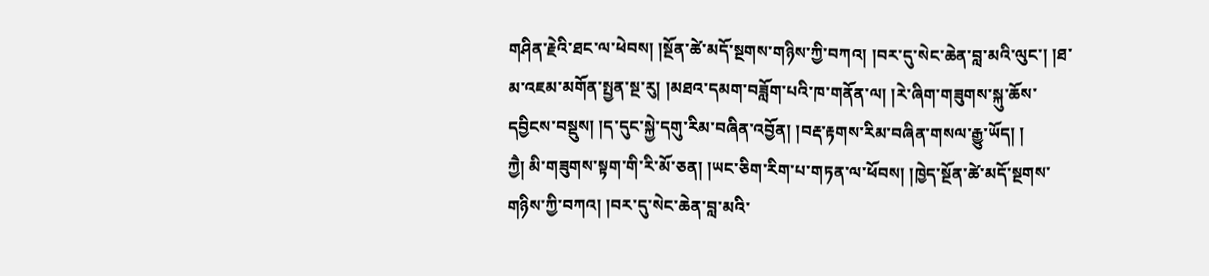གཤིན་རྗེའི་ཐང་ལ་ཕེབས། །སྔོན་ཚེ་མདོ་སྔགས་གཉིས་ཀྱི་བཀའ། །བར་དུ་སེང་ཆེན་བླ་མའི་ལུང་། །ཐ་མ་འཇམ་མགོན་སྤྱན་སྔ་རུ། །མཐའ་དམག་བཟློག་པའི་ཁ་གནོན་ལ། །རེ་ཞིག་གཟུགས་སྐུ་ཆོས་དབྱིངས་བསྡུས། །ད་དུང་སྐྱེ་དགུ་རིམ་བཞིན་འབྱོན། །བརྡ་རྟགས་རིམ་བཞིན་གསལ་རྒྱུ་ཡོད། །
ཀྱཻ། མི་གཟུགས་སྟག་གི་རི་མོ་ཅན། །ཡང་ཅིག་རིག་པ་གཏན་ལ་ཕོབས། །ཁྱེད་སྔོན་ཚེ་མདོ་སྔགས་གཉིས་ཀྱི་བཀའ། །བར་དུ་སེང་ཆེན་བླ་མའི་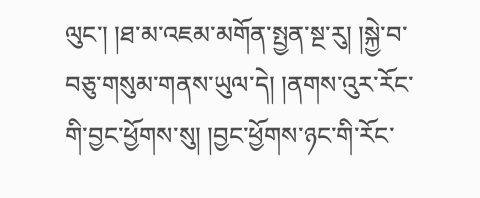ལུང་། །ཐ་མ་འཇམ་མགོན་སྤྱན་སྔ་རུ། །སྐྱེ་བ་བཅུ་གསུམ་གནས་ཡུལ་དེ། །ནགས་འུར་རོང་གི་བྱང་ཕྱོགས་སུ། །བྱང་ཕྱོགས་ཉང་གི་རོང་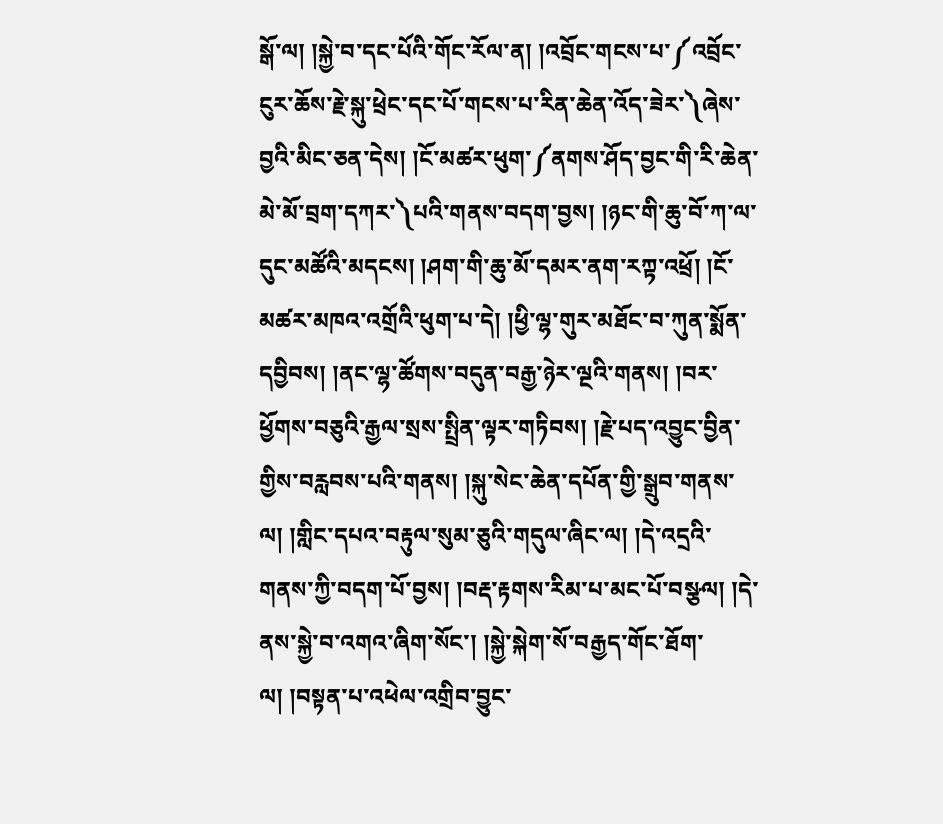སྒོ་ལ། །སྐྱེ་བ་དང་པོའི་གོང་རོལ་ན། །འབྲོང་གངས་པ་༼འབྲོང་ངུར་ཆོས་རྗེ་སྐུ་ཕྲེང་དང་པོ་གངས་པ་རིན་ཆེན་འོད་ཟེར་༽ཞེས་བྱའི་མིང་ཅན་དེས། །ངོ་མཚར་ཕུག་༼ནགས་ཤོད་བྱང་གི་རི་ཆེན་མེ་མོ་བྲག་དཀར་༽པའི་གནས་བདག་བྱས། །ཉང་གི་ཆུ་བོ་ཀ་ལ་དུང་མཚོའི་མདངས། །ཤག་གི་ཆུ་མོ་དམར་ནག་རཀྟ་འཕྲོ། །ངོ་མཚར་མཁའ་འགྲོའི་ཕུག་པ་དེ། །ཕྱི་ལྷ་གུར་མཐོང་བ་ཀུན་སྨོན་དབྱིབས། །ནང་ལྷ་ཚོགས་བདུན་བརྒྱ་ཉེར་ལྔའི་གནས། །བར་ཕྱོགས་བཅུའི་རྒྱལ་སྲས་སྤྲིན་ལྟར་གཏིབས། །རྗེ་པད་འབྱུང་བྱིན་གྱིས་བརླབས་པའི་གནས། །སྐུ་སེང་ཆེན་དཔོན་གྱི་སྒྲུབ་གནས་ལ། །གླིང་དཔའ་བརྟུལ་སུམ་ཅུའི་གདུལ་ཞིང་ལ། །དེ་འདྲའི་གནས་ཀྱི་བདག་པོ་བྱས། །བརྡ་རྟགས་རིམ་པ་མང་པོ་བསྩལ། །དེ་ནས་སྐྱེ་བ་འགའ་ཞིག་སོང་། །སྐྱེ་སྐེག་སོ་བརྒྱད་གོང་ཐོག་ལ། །བསྟན་པ་འཕེལ་འགྲིབ་བྱུང་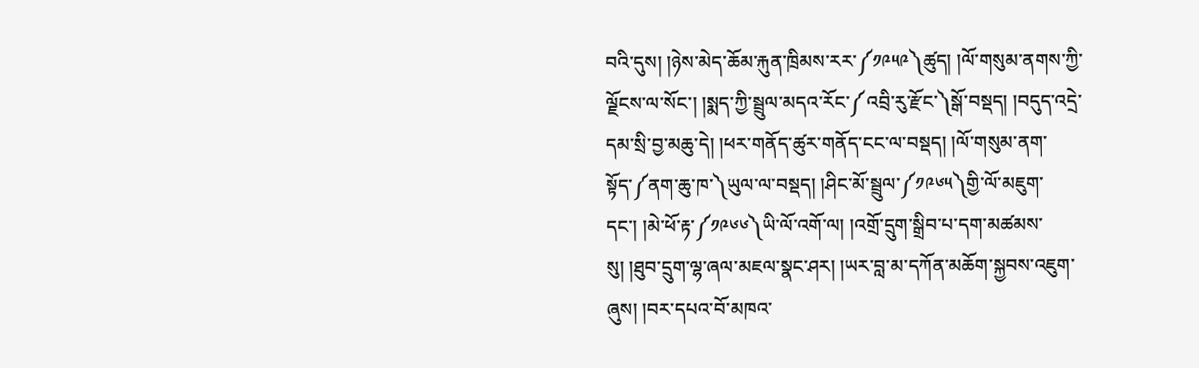བའི་དུས། །ཉེས་མེད་ཆོམ་རྐུན་ཁྲིམས་རར་༼༡༩༥༩༽ཚུད། །ལོ་གསུམ་ནགས་ཀྱི་ལྗོངས་ལ་སོང་། །སྨད་ཀྱི་སྦྲུལ་མདའ་རོང་༼འབྲི་རུ་རྫོང་༽སྒོ་བསྡད། །བདུད་འདྲེ་དམ་སྲི་བྱ་མཆུ་དེ། །ཕར་གནོད་ཚུར་གནོད་ངང་ལ་བསྡད། །ལོ་གསུམ་ནག་སྟོད་༼ནག་ཆུ་ཁ་༽ཡུལ་ལ་བསྡད། །ཤིང་མོ་སྦྲུལ་༼༡༩༦༥༽གྱི་ལོ་མཇུག་དང་། །མེ་ཕོ་རྟ་༼༡༩༦༦༽ཡི་ལོ་འགོ་ལ། །འགྲོ་དྲུག་སྒྲིབ་པ་དག་མཚམས་སུ། །ཐུབ་དྲུག་ལྷ་ཞལ་མཇལ་སྣང་ཤར། །ཡར་བླ་མ་དཀོན་མཆོག་སྐྱབས་འཇུག་ཞུས། །བར་དཔའ་བོ་མཁའ་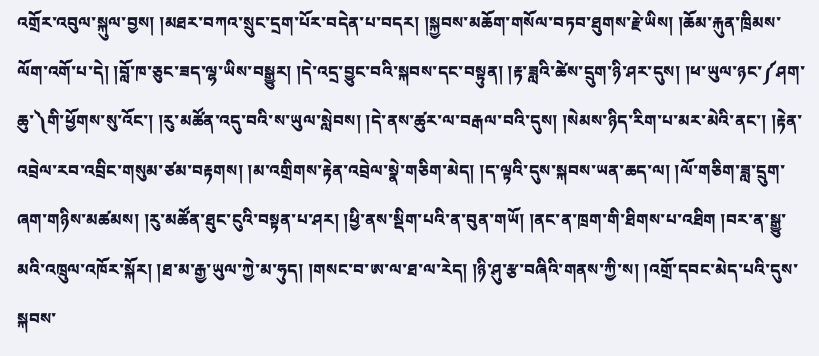འགྲོར་འབུལ་སྐུལ་བྱས། །མཐར་བཀའ་སྲུང་དྲག་པོར་བདེན་པ་བདར། །སྐྱབས་མཆོག་གསོལ་བཏབ་ཐུགས་རྗེ་ཡིས། །ཆོམ་རྐུན་ཁྲིམས་ལོག་འགོ་པ་དེ། །བློ་ཁ་ཅུང་ཟད་ལྷ་ཡིས་བསྒྱུར། །དེ་འདྲ་བྱུང་བའི་སྐབས་དང་བསྟུན། །རྟ་ཟླའི་ཚེས་དྲུག་ཉི་ཤར་དུས། །ཕ་ཡུལ་ཉང་༼ཤག་ཆུ་༽གི་ཕྱོགས་སུ་འོང་། །རུ་མཚོན་འདུ་བའི་ས་ཡུལ་སླེབས། །དེ་ནས་ཚུར་ལ་བརྒལ་བའི་དུས། །སེམས་ཉིད་རིག་པ་མར་མེའི་ནང་། །རྟེན་འབྲེལ་རབ་འབྲིང་གསུམ་ཙམ་བརྟགས། །མ་འགྲིགས་རྟེན་འབྲེལ་སྣེ་གཅིག་མེད། །ད་ལྟའི་དུས་སྐབས་ཡན་ཆད་ལ། །ལོ་གཅིག་ཟླ་དྲུག་ཞག་གཉིས་མཚམས། །རུ་མཚོན་ཐུང་ངུའི་བསྟན་པ་ཤར། །ཕྱི་ནས་སྡིག་པའི་ན་བུན་གཡོ། །ནང་ན་ཁྲག་གི་ཐིགས་པ་འཐིག །བར་ན་སྒྱུ་མའི་འཁྲུལ་འཁོར་སྐོར། །ཐ་མ་རྒྱ་ཡུལ་ཀྱེ་མ་ཧུད། །གསང་བ་ཨ་ལ་ཐ་ལ་རེད། །ཉི་ཤུ་རྩ་བཞིའི་གནས་ཀྱི་ས། །འགྲོ་དབང་མེད་པའི་དུས་སྐབས་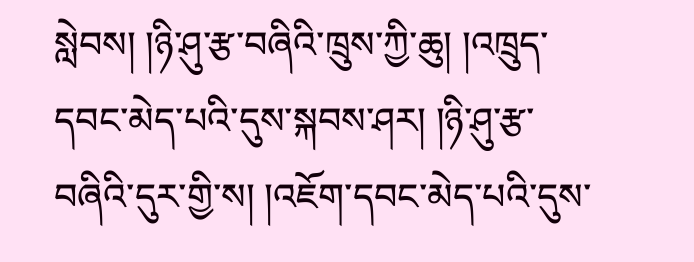སླེབས། །ཉི་ཤུ་རྩ་བཞིའི་ཁྲུས་ཀྱི་ཆུ། །འཁྲུད་དབང་མེད་པའི་དུས་སྐབས་ཤར། །ཉི་ཤུ་རྩ་བཞིའི་དུར་གྱི་ས། །འཇོག་དབང་མེད་པའི་དུས་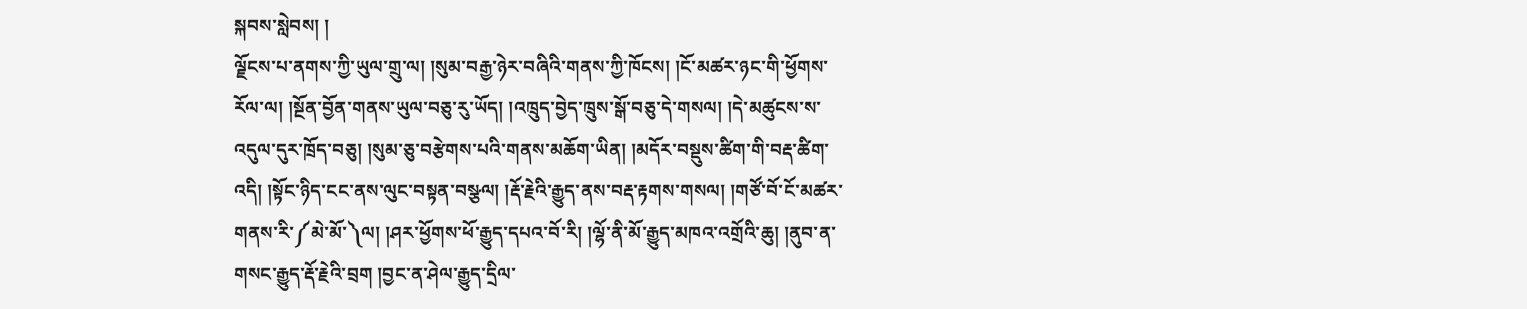སྐབས་སླེབས། །
ལྗོངས་པ་ནགས་ཀྱི་ཡུལ་གྲུ་ལ། །སུམ་བརྒྱ་ཉེར་བཞིའི་གནས་ཀྱི་ཁོངས། །ངོ་མཚར་ཉང་གི་ཕྱོགས་རོལ་ལ། །སྔོན་བྱོན་གནས་ཡུལ་བཅུ་རུ་ཡོད། །འཁྲུད་བྱེད་ཁྲུས་སྒོ་བཅུ་དེ་གསལ། །དེ་མཚུངས་ས་འདུལ་དུར་ཁྲོད་བཅུ། །སུམ་ཅུ་བརྩེགས་པའི་གནས་མཆོག་ཡིན། །མདོར་བསྡུས་ཚིག་གི་བརྡ་ཚིག་འདི། །སྟོང་ཉིད་ངང་ནས་ལུང་བསྟན་བསྩལ། །རྡོ་རྗེའི་རྒྱུད་ནས་བརྡ་རྟགས་གསལ། །གཙོ་བོ་ངོ་མཚར་གནས་རི་༼མེ་མོ་༽ལ། །ཤར་ཕྱོགས་ཕོ་རྒྱུད་དཔའ་བོ་རི། །ལྷོ་ནི་མོ་རྒྱུད་མཁའ་འགྲོའི་ཆུ། །ནུབ་ན་གསང་རྒྱུད་རྡོ་རྗེའི་བྲག །བྱང་ན་ཤེལ་རྒྱུད་དྲིལ་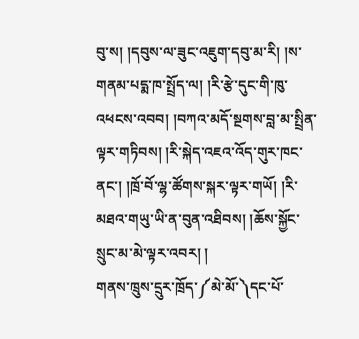བུ་ས། །དབུས་ལ་ཟུང་འཇུག་དབུ་མ་རི། །ས་གནམ་པདྨ་ཁ་སྤྲོད་ལ། །རི་རྩེ་དུང་གི་ཁུ་འཕངས་འབབ། །བཀའ་མདོ་སྔགས་བླ་མ་སྤྲིན་ལྟར་གཏིབས། །རི་སྐེད་འཇའ་འོད་གུར་ཁང་ནང་། །ཁྲོ་བོ་ལྷ་ཚོགས་སྐར་ལྟར་གཡོ། །རི་མཐའ་གཡུ་ཡི་ན་བུན་འཐིབས། །ཆོས་སྐྱོང་སྲུང་མ་མེ་ལྟར་འབར། །
གནས་ཁྲུས་དྲུར་ཁྲོད་༼མེ་མོ་༽དང་པོ་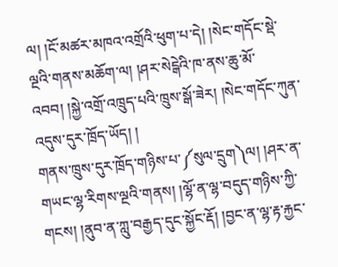ལ། །ངོ་མཚར་མཁའ་འགྲོའི་ཕུག་པ་དེ། །སེང་གདོང་སྡེ་ལྔའི་གནས་མཆོག་ལ། །ཤར་སེངྒེའི་ཁ་ནས་ཆུ་མོ་འབབ། །སྐྱེ་འགྲོ་འཁྲུད་པའི་ཁྲུས་སྒོ་ཟེར། །སེང་གདོང་ཀུན་འདུས་དུར་ཁྲོད་ཡོད། །
གནས་ཁྲུས་དུར་ཁྲོད་གཉིས་པ་༼སུལ་དྲུག༽ལ། །ཤར་ན་གཡང་ལྷ་རིགས་ལྔའི་གནས། །ལྷོ་ན་ལྷ་བདུད་གཉིས་ཀྱི་གངས། །ནུབ་ན་ཀླུ་བརྒྱད་དུང་སྐྱོང་རྡོ། །བྱང་ན་ལྷ་རྟ་རྐྱང་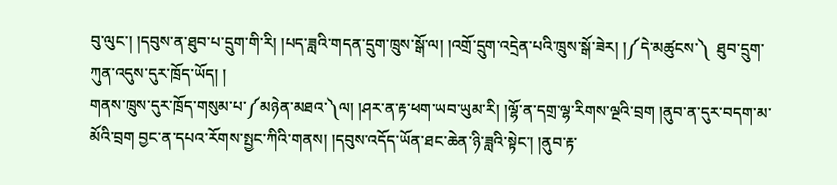བུ་ལུང་། །དབུས་ན་ཐུབ་པ་དྲུག་གི་རི། །པད་ཟླའི་གདན་དྲུག་ཁྲུས་སྒོ་ལ། །འགྲོ་དྲུག་འདྲེན་པའི་ཁྲུས་སྒོ་ཟེར། །༼དེ་མཚུངས་༽  ཐུབ་དྲུག་ཀུན་འདུས་དུར་ཁྲོད་ཡོད། །
གནས་ཁྲུས་དུར་ཁྲོད་གསུམ་པ་༼མཉེན་མཐའ་༽ལ། །ཤར་ན་རྟ་ཕག་ཡབ་ཡུམ་རི། །ལྷོ་ན་དགྲ་ལྷ་རིགས་ལྔའི་བྲག །ནུབ་ན་དུར་བདག་མ་མོའི་བྲག བྱང་ན་དཔའ་རོགས་སྤྱང་ཀིའི་གནས། །དབུས་འདོད་ཡོན་ཐང་ཆེན་ཉི་ཟླའི་སྟེང་། །ནུབ་རྟ་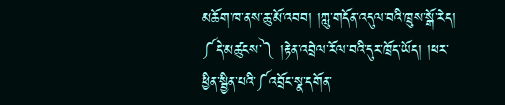མཆོག་ཁ་ནས་ཆུ་མོ་འབབ། །ཀླུ་གདོན་འདུལ་བའི་ཁྲུས་སྒོ་རེད། ༼དེ་མཚུངས་༽ །རྟེན་འབྲེལ་རོལ་བའི་དུར་ཁྲོད་ཡོད། །ཕར་ཕྱིན་སྦྱིན་པའི་༼འབྲོང་སྣ་དགོན་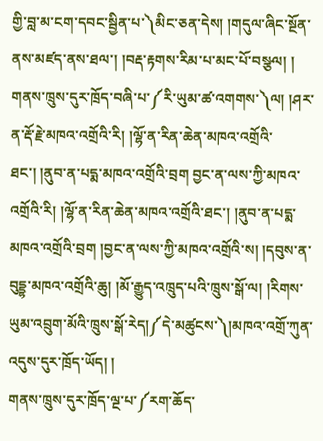གྱི་བླ་མ་ངག་དབང་སྦྱིན་པ་༽མིང་ཅན་དེས། །གདུལ་ཞིང་སྔོན་ནས་མཛད་ནས་ཐལ་། །བརྡ་རྟགས་རིམ་པ་མང་པོ་བསྩལ། །
གནས་ཁྲུས་དུར་ཁྲོད་བཞི་པ་༼རི་ཡུམ་ཚ་འགགས་༽ལ། །ཤར་ན་རྡོ་རྗེ་མཁའ་འགྲོའི་རི། །ལྷོ་ན་རིན་ཆེན་མཁའ་འགྲོའི་ཐང་། །ནུབ་ན་པདྨ་མཁའ་འགྲོའི་བྲག བྱང་ན་ལས་ཀྱི་མཁའ་འགྲོའི་རི། །ལྷོ་ན་རིན་ཆེན་མཁའ་འགྲོའི་ཐང་། །ནུབ་ན་པདྨ་མཁའ་འགྲོའི་བྲག །བྱང་ན་ལས་ཀྱི་མཁའ་འགྲོའི་ས། །དབུས་ན་བུདྡྷ་མཁའ་འགྲོའི་ཆུ། །མོ་རྒྱུད་འཁྲུད་པའི་ཁྲུས་སྒོ་ལ། །རིགས་ཡུམ་འབྲུག་མོའི་ཁྲུས་སྒོ་རེད།༼དེ་མཚུངས་༽།མཁའ་འགྲོ་ཀུན་འདུས་དུར་ཁྲོད་ཡོད། །
གནས་ཁྲུས་དུར་ཁྲོད་ལྔ་པ་༼རག་ཆོད་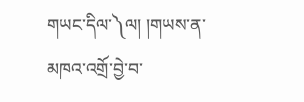གཡང་དིལ་༽ལ། །གཡས་ན་མཁའ་འགྲོ་བྱེ་བ་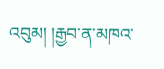འབུམ། །རྒྱབ་ན་མཁའ་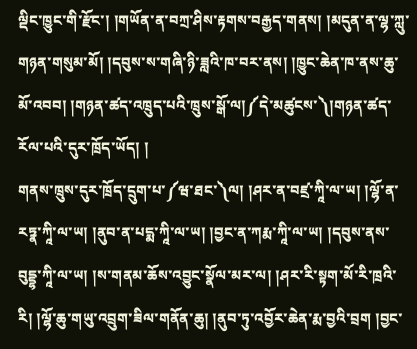ལྡིང་ཁྱུང་གི་རྫོང་། །གཡོན་ན་བཀྲ་ཤིས་རྟགས་བརྒྱད་གནས། །མདུན་ན་ལྷ་ཀླུ་གཉན་གསུམ་མོ། །དབུས་ས་གཞི་ཉི་ཟླའི་ཁ་བར་ནས། །ཁྱུང་ཆེན་ཁ་ནས་ཆུ་མོ་འབབ། །གཉན་ཚད་འཁྲུད་པའི་ཁྲུས་སྒོ་ལ།༼དེ་མཚུངས་༽།གཉན་ཚད་རོལ་པའི་དུར་ཁྲོད་ཡོད། །
གནས་ཁྲུས་དུར་ཁྲོད་དྲུག་པ་༼ཝ་ཐང་༽ལ། །ཤར་ན་བཛྲ་ཀཱི་ལ་ཡ། །ལྷོ་ན་རཏྣ་ཀཱི་ལ་ཡ། །ནུབ་ན་པདྨ་ཀཱི་ལ་ཡ། །བྱང་ན་ཀརྨ་ཀཱི་ལ་ཡ། །དབུས་ནས་བུདྡྷ་ཀཱི་ལ་ཡ། །ས་གནམ་ཆོས་འབྱུང་སྣོལ་མར་ལ། །ཤར་རི་སྟག་མོ་རི་ཁྲའི་རི། །ལྷོ་ཆུ་གཡུ་འབྲུག་ཟིལ་གནོན་ཆུ། །ནུབ་ཏུ་འབྱོར་ཆེན་རྨ་བྱའི་བྲག །བྱང་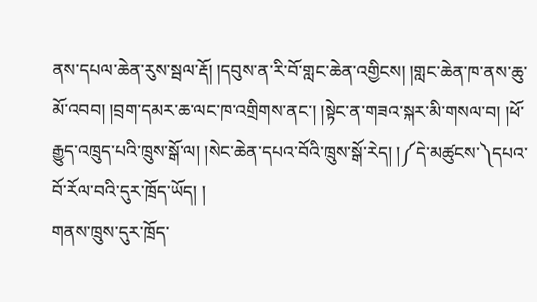ནས་དཔལ་ཆེན་རུས་སྦལ་རྡོ། །དབུས་ན་རི་བོ་གླང་ཆེན་འགྱིངས། །གླང་ཆེན་ཁ་ནས་ཆུ་མོ་འབབ། །བྲག་དམར་ཆ་ལང་ཁ་འགྲིགས་ནང་། །སྟེང་ན་གཟའ་སྐར་མི་གསལ་བ། །ཕོ་རྒྱུད་འཁྲུད་པའི་ཁྲུས་སྒོ་ལ། །སེང་ཆེན་དཔའ་བོའི་ཁྲུས་སྒོ་རེད། །༼དེ་མཚུངས་༽དཔའ་བོ་རོལ་བའི་དུར་ཁྲོད་ཡོད། །
གནས་ཁྲུས་དུར་ཁྲོད་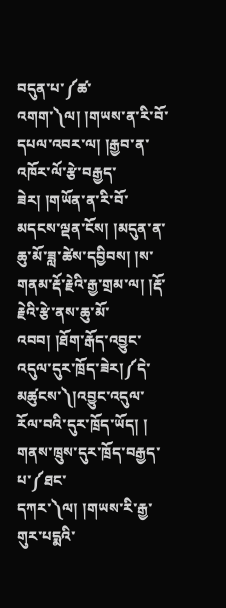བདུན་པ་༼ཚ་འགག་༽ལ། །གཡས་ན་རི་བོ་དཔལ་འབར་ལ། །རྒྱབ་ན་འཁོར་ལོ་རྩེ་བརྒྱད་ཟེར། །གཡོན་ན་རི་བོ་མདངས་ལྡན་ངོས། །མདུན་ན་ཆུ་མོ་ཟླ་ཚེས་དབྱིབས། །ས་གནམ་རྡོ་རྗེའི་རྒྱ་གྲམ་ལ། །རྡོ་རྗེའི་རྩེ་ནས་ཆུ་མོ་འབབ། །ཐོག་རྒོད་འབྱུང་འདུལ་དུར་ཁྲོད་ཟེར།༼དེ་མཚུངས་༽།འབྱུང་འདུལ་རོལ་བའི་དུར་ཁྲོད་ཡོད། །
གནས་ཁྲུས་དུར་ཁྲོད་བརྒྱད་པ་༼ཐང་དཀར་༽ལ། །གཡས་རི་རྒྱ་གུར་པདྨའི་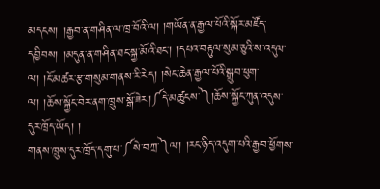མདངས། །རྒྱབ་ན་གཤིན་ལ་ཁྲ་བོའི་ལ། །གཡོན་ན་རྒྱལ་པོའི་སྐོར་མཛོད་དབྱིབས། །མདུན་ན་གཤིན་ཐང་སྐྱ་མོའི་ཐང་། །དཔའ་བརྟུལ་སུམ་ཅུའི་ས་འདུལ་ལ། །ངོ་མཚར་རྩ་གསུམ་གནས་རི་རེད། །སེང་ཆེན་རྒྱལ་པོའི་སྒྲུབ་ཕུག་ལ། །ཆོས་སྐྱོང་བེར་ནག་ཁྲུས་སྒོ་ཟེར།༼དེ་མཚུངས་༽།ཆོས་སྐྱོང་ཀུན་འདུས་དུར་ཁྲོད་ཡོད། །
གནས་ཁྲུས་དུར་ཁྲོད་དགུ་པ་༼སེ་བཀྲ་༽ལ། །རང་ཉིད་འདུག་པའི་རྒྱབ་ཕྱོགས་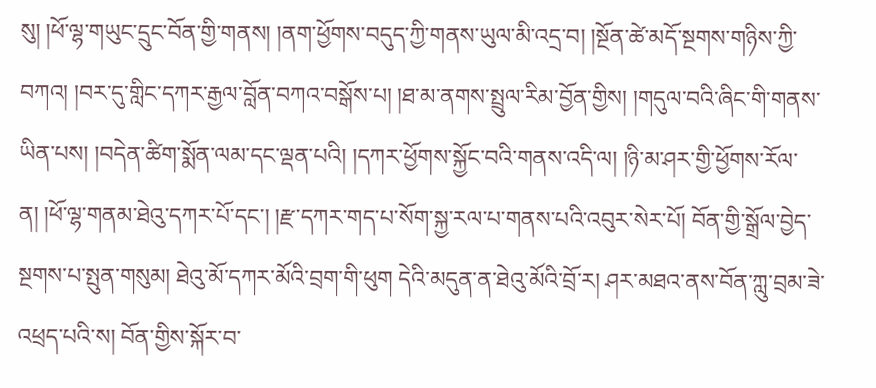སུ། །ཕོ་ལྷ་གཡུང་དྲུང་བོན་གྱི་གནས། །ནག་ཕྱོགས་བདུད་ཀྱི་གནས་ཡུལ་མི་འདྲ་བ། །སྔོན་ཚེ་མདོ་སྔགས་གཉིས་ཀྱི་བཀའ། །བར་དུ་གླིང་དཀར་རྒྱལ་བློན་བཀའ་བསྒོས་པ། །ཐ་མ་ནགས་སྤྲུལ་རིམ་བྱོན་གྱིས། །གདུལ་བའི་ཞིང་གི་གནས་ཡིན་པས། །བདེན་ཚིག་སྨོན་ལམ་དང་ལྡན་པའི། །དཀར་ཕྱོགས་སྐྱོང་བའི་གནས་འདི་ལ། །ཉི་མ་ཤར་གྱི་ཕྱོགས་རོལ་ན། །ཕོ་ལྷ་གནམ་ཐེའུ་དཀར་པོ་དང་། །རྫ་དཀར་གད་པ་སོག་སྐྱ་རལ་པ་གནས་པའི་འབུར་སེར་པོ། བོན་གྱི་སྒྲོལ་བྱེད་སྔགས་པ་སྤུན་གསུམ། ཐེའུ་མོ་དཀར་མོའི་བྲག་གི་ཕུག དེའི་མདུན་ན་ཐེའུ་མོའི་བྲོ་ར། ཤར་མཐའ་ནས་བོན་ཀླུ་བྲམ་ཟེ་འཕྲད་པའི་ས། བོན་གྱིས་སྐོར་བ་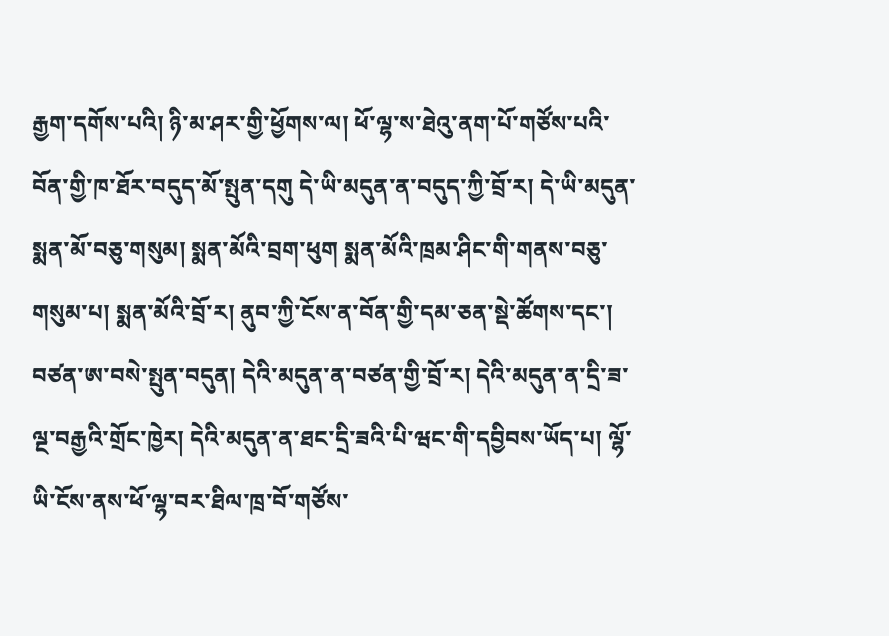རྒྱག་དགོས་པའི། ཉི་མ་ཤར་གྱི་ཕྱོགས་ལ། ཕོ་ལྷ་ས་ཐེའུ་ནག་པོ་གཙོས་པའི་བོན་གྱི་ཁ་ཐོར་བདུད་མོ་སྤུན་དགུ དེ་ཡི་མདུན་ན་བདུད་ཀྱི་བྲོ་ར། དེ་ཡི་མདུན་སྨན་མོ་བཅུ་གསུམ། སྨན་མོའི་བྲག་ཕུག སྨན་མོའི་ཁྲམ་ཤིང་གི་གནས་བཅུ་གསུམ་པ། སྨན་མོའི་བྲོ་ར། ནུབ་ཀྱི་ངོས་ན་བོན་གྱི་དམ་ཅན་སྡེ་ཚོགས་དང་། བཙན་ཨ་བསེ་སྤུན་བདུན། དེའི་མདུན་ན་བཙན་གྱི་བྲོ་ར། དེའི་མདུན་ན་དྲི་ཟ་ལྔ་བརྒྱའི་གྲོང་ཁྱེར། དེའི་མདུན་ན་ཐང་དྲི་ཟའི་པི་ཝང་གི་དབྱིབས་ཡོད་པ། ལྷོ་ཡི་ངོས་ནས་ཕོ་ལྷ་བར་ཐིལ་ཁྲ་བོ་གཙོས་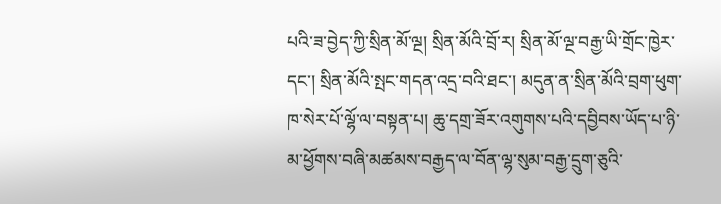པའི་ཟ་བྱེད་ཀྱི་སྲིན་མོ་ལྔ། སྲིན་མོའི་བྲོ་ར། སྲིན་མོ་ལྔ་བརྒྱ་ཡི་གྲོང་ཁྱེར་དང་། སྲིན་མོའི་སྤང་གདན་འདྲ་བའི་ཐང་། མདུན་ན་སྲིན་མོའི་བྲག་ཕུག་ཁ་སེར་པོ་ལྷོ་ལ་བསྟན་པ། ཆུ་དགྲ་ཟོར་འགུགས་པའི་དབྱིབས་ཡོད་པ་ཉི་མ་ཕྱོགས་བཞི་མཚམས་བརྒྱད་ལ་བོན་ལྷ་སུམ་བརྒྱ་དྲུག་ཅུའི་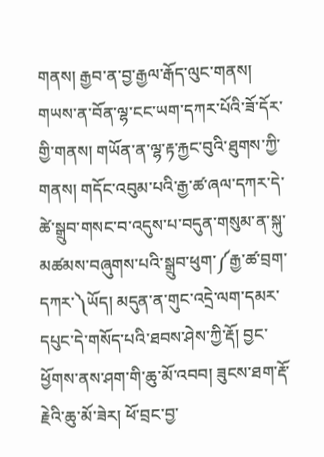གནས། རྒྱབ་ན་བྱ་རྒྱལ་རྒོད་ལུང་གནས། གཡས་ན་བོན་ལྷ་ངང་ཡག་དཀར་པོའི་ཟོ་དོར་གྱི་གནས། གཡོན་ན་ལྷ་རྟ་རྐྱང་བུའི་ཐུགས་ཀྱི་གནས། གདོང་འབུམ་པའི་རྒྱ་ཚ་ཞལ་དཀར་དེ་ཚེ་སྒྲུབ་གསང་བ་འདུས་པ་བདུན་གསུམ་ན་སྐུ་མཚམས་བཞུགས་པའི་སྒྲུབ་ཕུག་༼རྒྱ་ཚ་བྲག་དཀར་༽ཡོད། མདུན་ན་གུང་འདྲེ་ལག་དམར་དཔུང་དེ་གསོད་པའི་ཐབས་ཤེས་ཀྱི་རྡོ། བྱང་ཕྱོགས་ནས་ཤག་གི་ཆུ་མོ་འབབ། ཟུངས་ཐག་རྡོ་རྗེའི་ཆུ་མོ་ཟེར། ཕོ་བྲང་བྱ་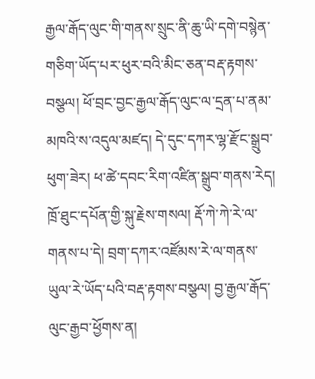རྒྱལ་རྒོད་ལུང་གི་གནས་སྲུང་ནི་ཆུ་ཡི་དགེ་བསྙེན་གཅིག་ཡོད་པར་ཕུར་བའི་མིང་ཅན་བརྡ་རྟགས་བསྩལ། ཕོ་བྲང་བྱང་རྒྱལ་རྒོད་ལུང་ལ་དྲན་པ་ནམ་མཁའི་ས་འདུལ་མཛད། དེ་དུང་དཀར་ལྷ་རྫོང་སྒྲུབ་ཕུག་ཟེར། ཕ་ཚེ་དབང་རིག་འཛིན་སྒྲུབ་གནས་རེད། ཁྲོ་ཐུང་དཔོན་གྱི་སྐུ་རྗེས་གསལ། རྡོ་ཀེ་ཀེ་རེ་ལ་གནས་པ་དེ། བྲག་དཀར་འཛོམས་རེ་ལ་གནས་ཡུལ་རེ་ཡོད་པའི་བརྡ་རྟགས་བསྩལ། བྱ་རྒྱལ་རྒོད་ལུང་རྒྱབ་ཕྱོགས་ན།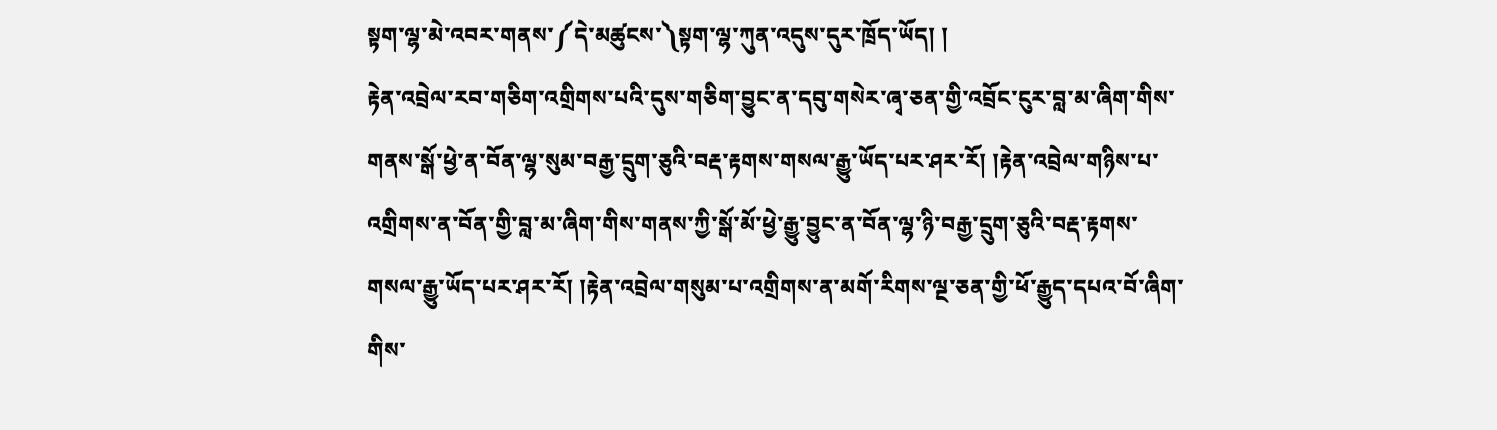སྟག་ལྷ་མེ་འབར་གནས་༼དེ་མཚུངས་༽སྟག་ལྷ་ཀུན་འདུས་དུར་ཁྲོད་ཡོད། །
རྟེན་འབྲེལ་རབ་གཅིག་འགྲིགས་པའི་དུས་གཅིག་བྱུང་ན་དབུ་གསེར་ཞྭ་ཅན་གྱི་འབྲོང་ངུར་བླ་མ་ཞིག་གིས་གནས་སྒོ་ཕྱེ་ན་བོན་ལྷ་སུམ་བརྒྱ་དྲུག་ཅུའི་བརྡ་རྟགས་གསལ་རྒྱུ་ཡོད་པར་ཤར་རོ། །རྟེན་འབྲེལ་གཉིས་པ་འགྲིགས་ན་བོན་གྱི་བླ་མ་ཞིག་གིས་གནས་ཀྱི་སྒོ་མོ་ཕྱེ་རྒྱུ་བྱུང་ན་བོན་ལྷ་ཉི་བརྒྱ་དྲུག་ཅུའི་བརྡ་རྟགས་གསལ་རྒྱུ་ཡོད་པར་ཤར་རོ། །རྟེན་འབྲེལ་གསུམ་པ་འགྲིགས་ན་མགོ་རིགས་ལྔ་ཅན་གྱི་ཕོ་རྒྱུད་དཔའ་བོ་ཞིག་གིས་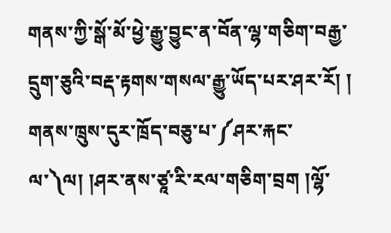གནས་ཀྱི་སྒོ་མོ་ཕྱེ་རྒྱུ་བྱུང་ན་བོན་ལྷ་གཅིག་བརྒྱ་དྲུག་ཅུའི་བརྡ་རྟགས་གསལ་རྒྱུ་ཡོད་པར་ཤར་རོ། །
གནས་ཁྲུས་དུར་ཁྲོད་བཅུ་པ་༼ཤར་རྐང་ལ་༽ལ། །ཤར་ནས་ཙཱ་རི་རལ་གཅིག་བྲག །ལྷོ་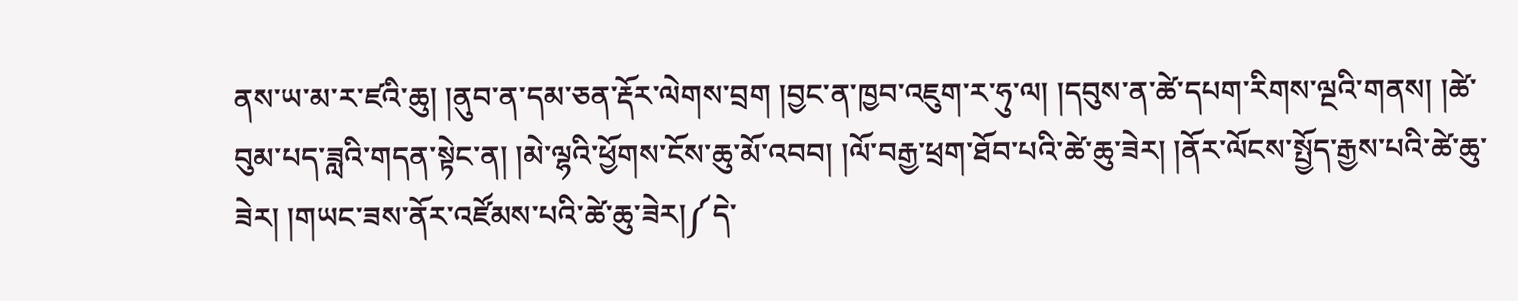ནས་ཡ་མ་ར་ཛའི་ཆུ། །ནུབ་ན་དམ་ཅན་རྡོར་ལེགས་བྲག །བྱང་ན་ཁྱབ་འཇུག་ར་ཧུ་ལ། །དབུས་ན་ཚེ་དཔག་རིགས་ལྔའི་གནས། །ཚེ་བུམ་པད་ཟླའི་གདན་སྟེང་ན། །མེ་ལྷའི་ཕྱོགས་ངོས་ཆུ་མོ་འབབ། །ལོ་བརྒྱ་ཕྲག་ཐོབ་པའི་ཚེ་ཆུ་ཟེར། །ནོར་ལོངས་སྤྱོད་རྒྱས་པའི་ཚེ་ཆུ་ཟེར། །གཡང་ཟས་ནོར་འཛོམས་པའི་ཚེ་ཆུ་ཟེར།༼དེ་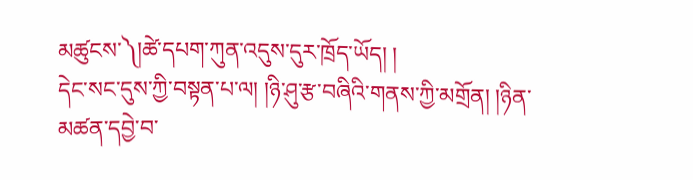མཚུངས་༽།ཚེ་དཔག་ཀུན་འདུས་དུར་ཁྲོད་ཡོད། །
དེང་སང་དུས་ཀྱི་བསྟན་པ་ལ། །ཉི་ཤུ་རྩ་བཞིའི་གནས་ཀྱི་མགྲོན། །ཉིན་མཚན་དབྱེ་བ་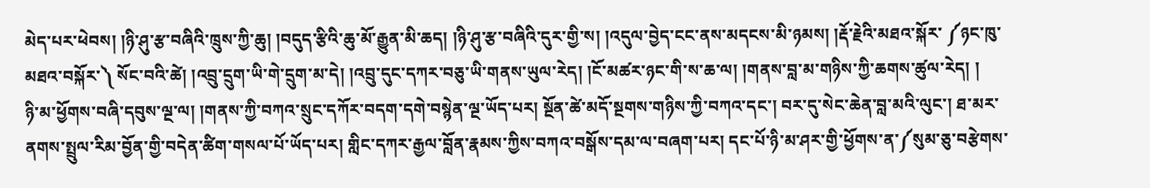མེད་པར་ཕེབས། །ཉི་ཤུ་རྩ་བཞིའི་ཁྲུས་ཀྱི་ཆུ། །བདུད་རྩིའི་ཆུ་མོ་རྒྱུན་མི་ཆད། །ཉི་ཤུ་རྩ་བཞིའི་དུར་གྱི་ས། །འདུལ་བྱེད་ངང་ནས་མདངས་མི་ཉམས། །རྡོ་རྗེའི་མཐའ་སྐོར་ ༼ཉང་ཁུ་མཐའ་བསྐོར་༽ སོང་བའི་ཚེ། །འབྲུ་དྲུག་ཡི་གེ་དྲུག་མ་དེ། །འབྲུ་དུང་དཀར་བཅུ་ཡི་གནས་ཡུལ་རེད། །ངོ་མཚར་ཉང་གི་ས་ཆ་ལ། །གནས་བླ་མ་གཉིས་ཀྱི་ཆགས་ཚུལ་རེད། །
ཉི་མ་ཕྱོགས་བཞི་དབུས་ལྔ་ལ། །གནས་ཀྱི་བཀའ་སྲུང་དཀོར་བདག་དགེ་བསྙེན་ལྔ་ཡོད་པར། སྔོན་ཚེ་མདོ་སྔགས་གཉིས་ཀྱི་བཀའ་དང་། བར་དུ་སེང་ཆེན་བླ་མའི་ལུང་། ཐ་མར་ནགས་སྤྲུལ་རིམ་བྱོན་གྱི་བདེན་ཚིག་གསལ་པོ་ཡོད་པར། གླིང་དཀར་རྒྱལ་བློན་རྣམས་ཀྱིས་བཀའ་བསྒོས་དམ་ལ་བཞག་པར། དང་པོ་ཉི་མ་ཤར་གྱི་ཕྱོགས་ན་༼སུམ་ཅུ་བརྩེགས་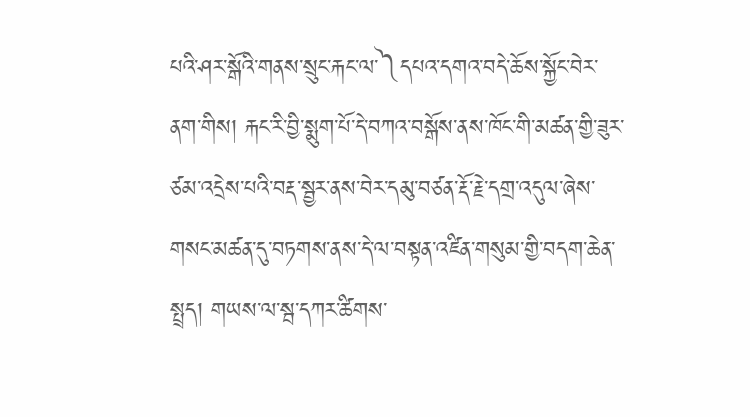པའི་ཤར་སྒོའི་གནས་སྲུང་རྐང་ལ་༽དཔའ་དགའ་བདེ་ཆོས་སྐྱོང་བེར་ནག་གིས། རྐང་རི་བྱི་སྨུག་པོ་དེ་བཀའ་བསྒོས་ནས་ཁོང་གི་མཚན་གྱི་ཟུར་ཙམ་འདྲེས་པའི་བརྡ་སྦྱར་ནས་བེར་དམུ་བཙན་རྡོ་རྗེ་དགྲ་འདུལ་ཞེས་གསང་མཚན་དུ་བཏགས་ནས་དེ་ལ་བསྟན་འཛིན་གསུམ་གྱི་བདག་ཆེན་སྤྲད། གཡས་ལ་སྦ་དཀར་ཚིགས་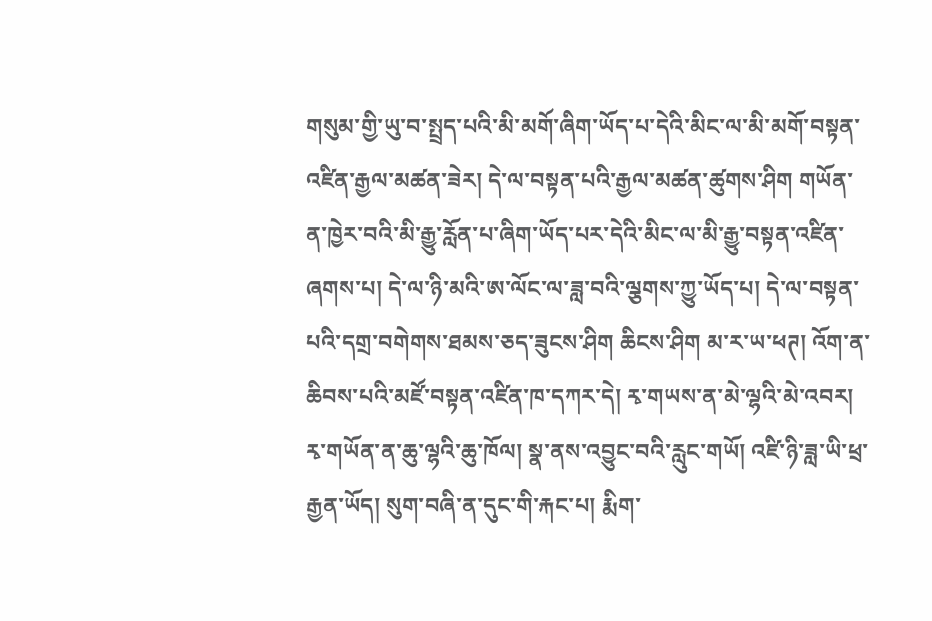གསུམ་གྱི་ཡུ་བ་སྤྲད་པའི་མི་མགོ་ཞིག་ཡོད་པ་དེའི་མིང་ལ་མི་མགོ་བསྟན་འཛིན་རྒྱལ་མཚན་ཟེར། དེ་ལ་བསྟན་པའི་རྒྱལ་མཚན་ཚུགས་ཤིག གཡོན་ན་ཁྱེར་བའི་མི་རྒྱུ་རློན་པ་ཞིག་ཡོད་པར་དེའི་མིང་ལ་མི་རྒྱུ་བསྟན་འཛིན་ཞགས་པ། དེ་ལ་ཉི་མའི་ཨ་ལོང་ལ་ཟླ་བའི་ལྕགས་ཀྱུ་ཡོད་པ། དེ་ལ་བསྟན་པའི་དགྲ་བགེགས་ཐམས་ཅད་ཟུངས་ཤིག ཆིངས་ཤིག མ་ར་ཡ་ཕཊ། འོག་ན་ཆིབས་པའི་མཛོ་བསྟན་འཛིན་ཁ་དཀར་དེ། རྭ་གཡས་ན་མེ་ལྷའི་མེ་འབར། རྭ་གཡོན་ན་ཆུ་ལྷའི་ཆུ་ཁོལ། སྣ་ནས་འབྱུང་བའི་རླུང་གཡོ། འཛི་ཉི་ཟླ་ཡི་ཕྲ་རྒྱན་ཡོད། སུག་བཞི་ན་དུང་གི་རྐང་པ། རྨིག་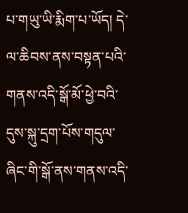པ་གཡུ་ཡི་རྨིག་པ་ཡོད། དེ་ལ་ཆིབས་ནས་བསྟན་པའི་གནས་འདི་སྒོ་མོ་ཕྱེ་བའི་དུས་སྐུ་དྲག་པོས་གདུལ་ཞིང་གི་སྒོ་ནས་གནས་འདི་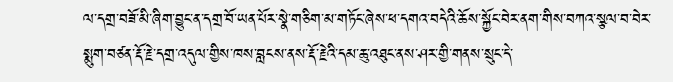ལ་དགྲ་བཟོ་མི་ཞིག་བྱུང་ན་དགྲ་བོ་ཡན་པོར་སྣེ་གཅིག་མ་གཏོང་ཞེས་ཕ་དགའ་བདེའི་ཆོས་སྐྱོང་བེར་ནག་གིས་བཀའ་སྩལ་བ་བེར་སྨུག་བཙན་རྡོ་རྗེ་དགྲ་འདུལ་གྱིས་ཁས་བླངས་ནས་རྡོ་རྗེའི་དམ་ཆུ་འཐུང་ནས་ཤར་གྱི་གནས་སྲུང་དེ་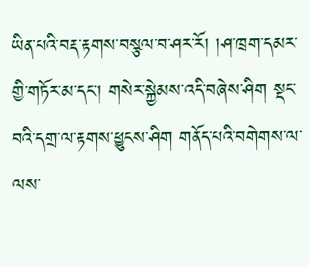ཡིན་པའི་བརྡ་རྟགས་བསྩལ་བ་ཤར་རོ། །ཤ་ཁྲག་དམར་གྱི་གཏོར་མ་དང་། གསེར་སྐྱེམས་འདི་བཞེས་ཤིག སྡང་བའི་དགྲ་ལ་རྟགས་ཕྱུངས་ཤིག གནོད་པའི་བགེགས་ལ་ལས་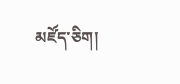མཛོད་ཅིག།